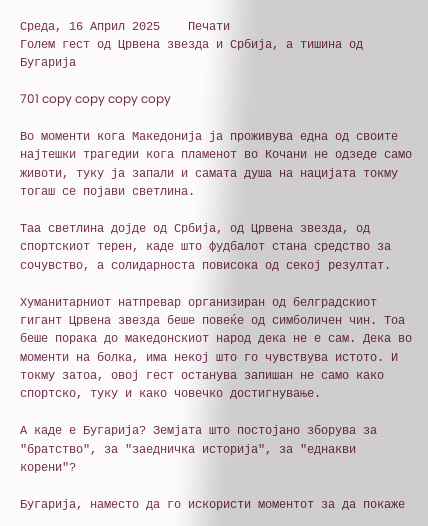Среда, 16 Април 2025    Печати
Голем гест од Црвена звезда и Србија, а тишина од Бугарија

701 copy copy copy copy

Во моменти кога Македонија ја проживува една од своите најтешки трагедии кога пламенот во Кочани не одзеде само животи, туку ја запали и самата душа на нацијата токму тогаш се појави светлина.

Таа светлина дојде од Србија, од Црвена звезда, од спортскиот терен, каде што фудбалот стана средство за сочувство, а солидарноста повисока од секој резултат.

Хуманитарниот натпревар организиран од белградскиот гигант Црвена звезда беше повеќе од симболичен чин. Тоа беше порака до македонскиот народ дека не е сам. Дека во моменти на болка, има некој што го чувствува истото. И токму затоа, овој гест останува запишан не само како спортско, туку и како човечко достигнување.

А каде е Бугарија? Земјата што постојано зборува за "братство", за "заедничка историја", за "еднакви корени"?

Бугарија, наместо да го искористи моментот за да покаже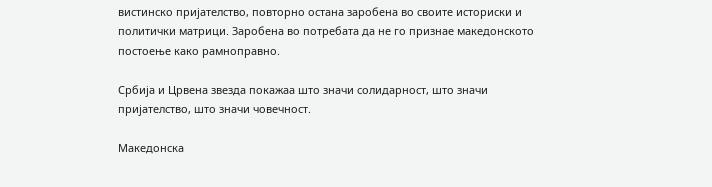вистинско пријателство, повторно остана заробена во своите историски и политички матрици. Заробена во потребата да не го признае македонското постоење како рамноправно.

Србија и Црвена звезда покажаа што значи солидарност, што значи пријателство, што значи човечност.

Македонска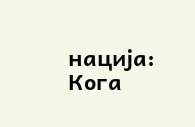нација: Кога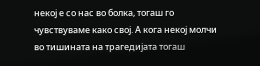некој е со нас во болка, тогаш го чувствуваме како свој. А кога некој молчи во тишината на трагедијата тогаш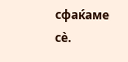сфаќаме сè.